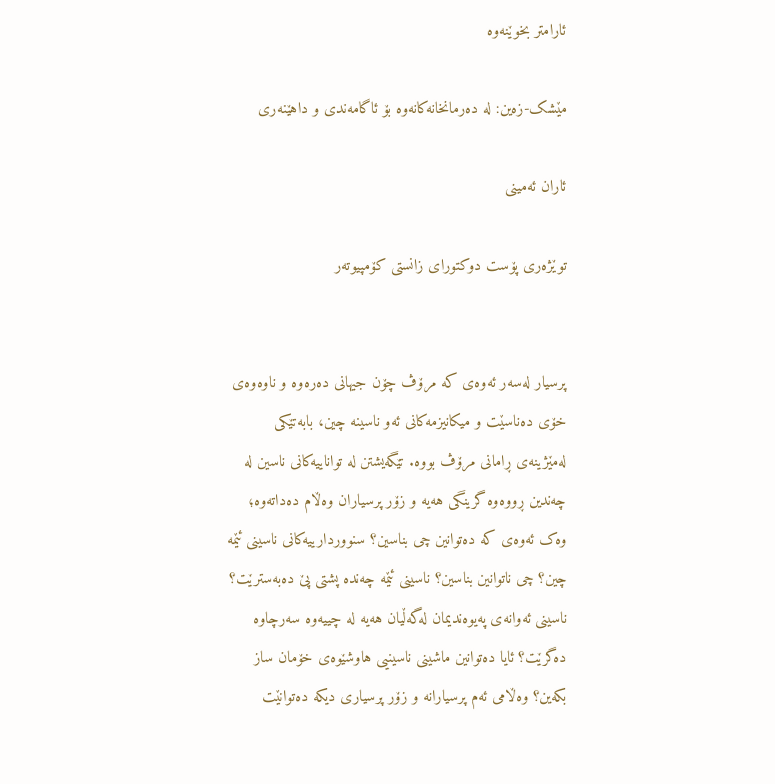ئارامتر بخوێنەوە

مێشک-زەین: لە دەرمانخانەکانەوە بۆ ئاگامەندی و داهێنەری

ئاران ئەمینی

توێژەری پۆست دوکتورای زانستی کۆمپیوتەر


پرسیار لەسەر ئەوەی کە مرۆڤ چۆن جیهانی دەرەوە و ناوەوەی خۆی دەناسێت و میکانیزمەکانی ئەو ناسینە چین، بابەتێکی لەمێژینەی ڕامانی مرۆڤ بووە. تێگەیشتن لە تواناییەکانی ناسین لە چەندین ڕووەوە گرینگی هەیە و زۆر پرسیاران وەڵام دەداتەوە؛ وەک ئەوەی کە دەتوانین چی بناسین؟ سنووردارییەکانی ناسینی ئێمە چین؟ چی ناتوانین بناسین؟ ناسینی ئێمە چەندە پشتی پێ دەبەسترێت؟‌ ناسینی ئەوانەی پەیوەندیمان لەگەڵیان هەیە لە چییەوە سەرچاوە دەگرێت؟ ئایا دەتوانین ماشینی ناسینیی هاوشێوەی خۆمان ساز بکەین؟‌ وەڵامی ئەم پرسیارانە و زۆر پرسیاری دیکە دەتوانێت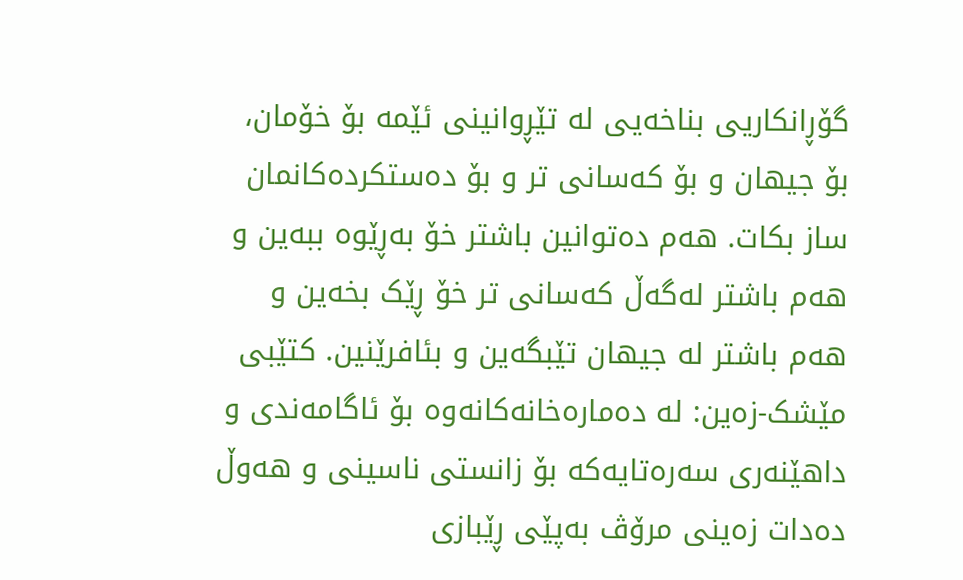گۆڕانکاریی بناخەیی لە تێڕوانینی ئێمە بۆ خۆمان، بۆ جیهان و بۆ کەسانی تر و بۆ دەستکردەکانمان ساز بکات. هەم دەتوانین باشتر خۆ بەڕێوە ببەین و هەم باشتر لەگەڵ کەسانی تر خۆ ڕێک بخەین و هەم باشتر لە جیهان تێبگەین و بئافرێنین. کتێبی مێشک-زەین: لە دەمارەخانەکانەوە بۆ ئاگامەندی و داهێنەری سەرەتایەکە بۆ زانستی ناسینی و هەوڵ‌ دەدات زەینی مرۆڤ بەپێی ڕێبازی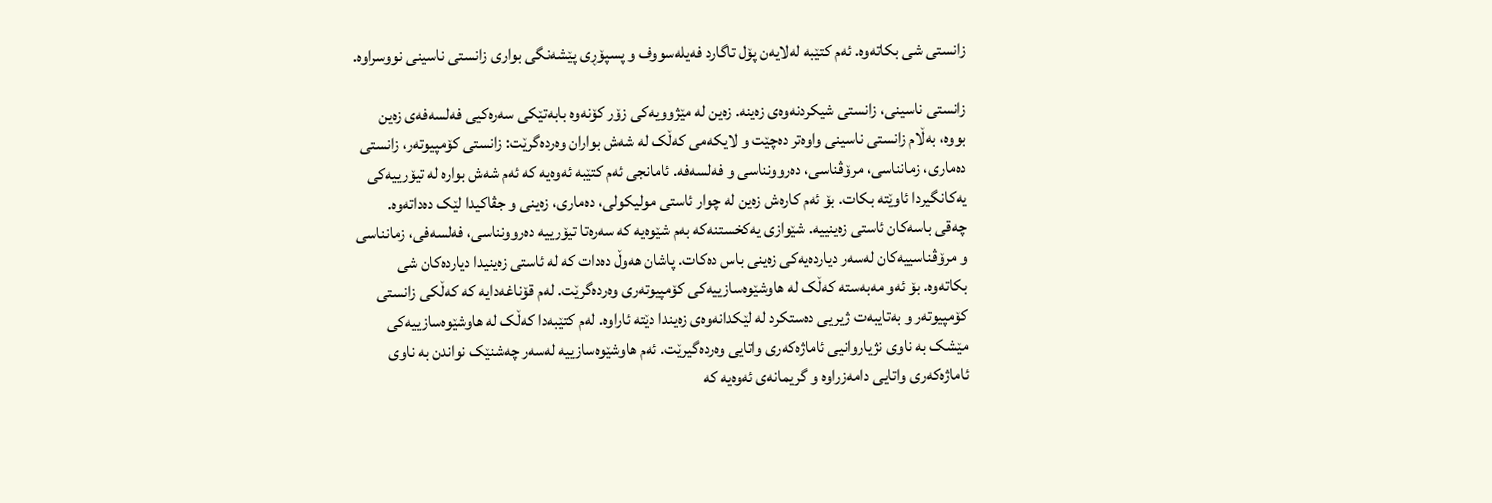زانستی شی بکاتەوە. ئەم کتێبە لەلایەن پۆل تاگارد فەیلەسووف و پسپۆڕی پێشەنگی بواری زانستی ناسینی نووسراوە.

زانستی ناسینی، زانستی شیکردنەوەی زەینە. زەین لە مێژوویەکی زۆر کۆنەوە بابەتێکی سەرەکیی فەلسەفەی زەین بووە، بەڵام زانستی ناسینی واوەتر دەچێت و لایکەمی کەڵک لە شەش بواران وەردەگرێت: زانستی کۆمپیوتەر، زانستی دەماری، زمانناسی، مرۆڤناسی، دەروونناسی و فەلسەفە. ئامانجی ئەم کتێبە ئەوەیە کە ئەم شەش بوارە لە تیۆرییەکی یەکانگیردا ئاوێتە بکات. بۆ ئەم کارەش زەین لە چوار ئاستی مولیکولی، دەماری، زەینی و جڤاکیدا لێک دەداتەوە. چەقی باسەکان ئاستی زەینییە. شێوازی یەکخستنەکە بەم شێوەیە کە سەرەتا تیۆرییە دەروونناسی، فەلسەفی، زمانناسی و مرۆڤناسییەکان لەسەر دیاردەیەکی زەینی باس دەکات. پاشان هەوڵ دەدات کە لە ئاستی زەینیدا دیاردەکان شی بکاتەوە. بۆ ئەو مەبەستە کەڵک لە هاوشێوەسازییەکی کۆمپیوتەری وەردەگرێت. لەم قۆناغەدایە کە کەڵکی زانستی کۆمپیوتەر و بەتایبەت ژیریی دەستکرد لە لێکدانەوەی زەیندا دێتە ئاراوە. لەم کتێبەدا کەڵک لە هاوشێوەسازییەکی مێشک بە ناوی نژیاروانیی ئاماژەکەری واتایی وەردەگیرێت. ئەم هاوشێوەسازییە لەسەر چەشنێک نواندن بە ناوی ئاماژەکەری واتایی دامەزراوە و گریمانەی ئەوەیە کە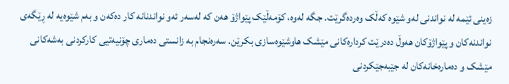زەینی ئێمە لە نواندنی لەو شێوە کەڵک وەردەگرێت. جگە لەوە، کۆمەڵێک پێواژۆ هەن کە لەسەر ئەو نواندنانە کار دەکەن و بەم شێوەیە لە ڕێگەی نواندنەکان و پێواژۆکان هەوڵ دەدرێت کردارەکانی مێشک هاوشێوەسازی بکرێن. سەرەنجام بە زانستی دەماری چۆنیەتیی کارکردنی بەشەکانی مێشک و دەمارەخانەکان لە جێبەجێکردنی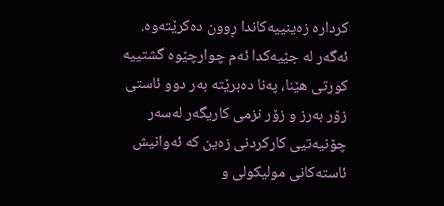کردارە زەینییەکاندا ڕوون دەکرێتەوە. ئەگەر لە جێیەکدا ئەم چوارچێوە گشتییە کورتی هێنا، پەنا دەبرێتە بەر دوو ئاستی زۆر بەرز و زۆر نزمی کاریگەر لەسەر چۆنیەتیی کارکردنی زەین کە ئەوانیش ئاستەکانی مولیکولی و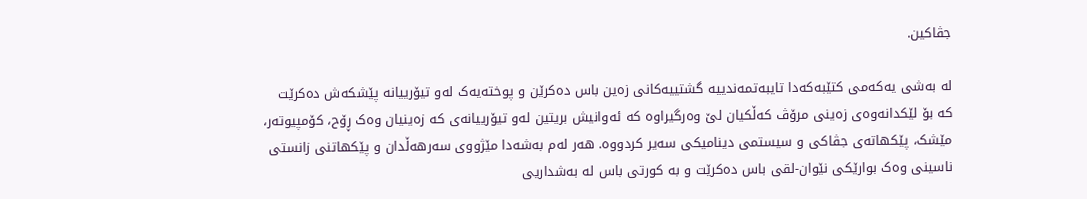جڤاکین.

لە بەشی یەکەمی کتێبەکەدا تایبەتمەندییە گشتییەکانی زەین باس دەکرێن و پوختەیەک لەو تیۆرییانە پێشکەش دەکرێت کە بۆ لێکدانەوەی زەینی مرۆڤ کەڵکیان لێ وەرگیراوە کە ئەوانیش بریتین لەو تیۆرییانەی کە زەینیان وەک ڕۆح، کۆمپیوتەر، مێشک، پێکهاتەی جڤاکی و سیستمی دینامیکی سەیر کردووە. هەر لەم بەشەدا مێژووی سەرهەڵدان و پێکهاتنی زانستی ناسینی وەک بوارێکی نێوان-لقی باس دەکرێت و بە کورتی باس لە بەشداریی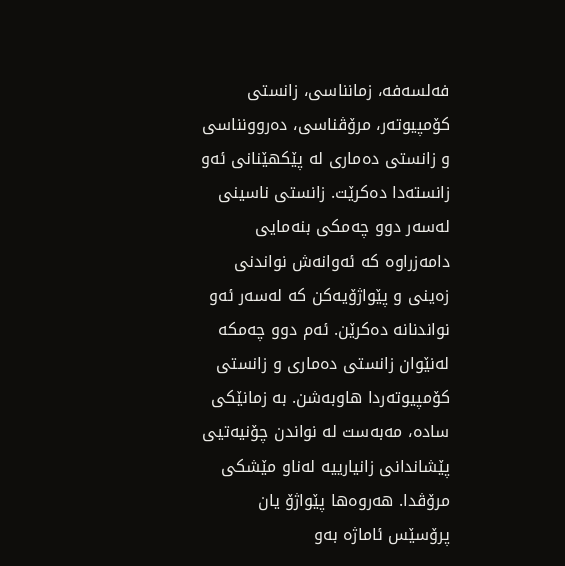فەلسەفە، زمانناسی، زانستی کۆمپیوتەر، مرۆڤناسی، دەروونناسی و زانستی دەماری لە پێکهێنانی ئەو زانستەدا دەکرێت. زانستی ناسینی لەسەر دوو چەمکی بنەمایی دامەزراوە کە ئەوانەش نواندنی زەینی و پێواژۆیەکن کە لەسەر ئەو نواندنانە دەکرێن. ئەم دوو چەمکە لەنێوان زانستی دەماری و زانستی کۆمپیوتەردا هاوبەشن. بە زمانێکی سادە، مەبەست لە نواندن چۆنیەتیی پێشاندانی زانیارییە لەناو مێشکی مرۆڤدا. هەروەها پێواژۆ یان پرۆسێس ئاماژە بەو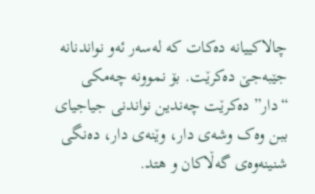چالاکییانە دەکات کە لەسەر ئەو نواندنانە جێبەجێ دەکرێت. بۆ نموونە چەمکی “دار” دەکرێت چەندین نواندنی جیاجیای ببن وەک وشەی دار، وێنەی دار، دەنگی شنینەوەی گەڵاکان و هتد.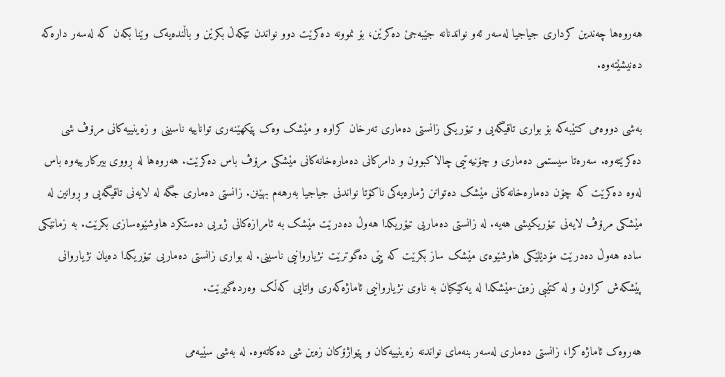هەروەها چەندین کرداری جیاجیا لەسەر ئەو نواندنانە جێبەجێ‌ دەکرێن، بۆ نموونە دەکرێت دوو نواندن تێکەڵ‌ بکرێن و باڵندەیەک وێنا بکەن کە لەسەر دارەکە دەنیشێتەوە.

بەشی دووەمی کتێبەکە بۆ بواری تاقیگەیی و تیۆریکی زانستی دەماری تەرخان کراوە و مێشک وەک پێکهێنەری تواناییە ناسینی و زەینییەکانی مرۆڤ شی دەکرێتەوە. سەرەتا سیستمی دەماری و چۆنیەتیی چالاکبوون و دامرکانی دەمارەخانەکانی مێشکی مرۆڤ باس دەکرێت. هەروەها لە ڕووی بیرکارییەوە باس لەوە دەکرێت کە چۆن دەمارەخانەکانی مێشک دەتوانن ژمارەیەکی ناکۆتا نواندنی جیاجیا بەرهەم بهێنن. زانستی دەماری جگە لە لایەنی تاقیگەیی و ڕوانین لە مێشکی مرۆڤ لایەنی تیۆریکیشی هەیە. لە زانستی دەماریی تیۆریکدا هەوڵ دەدرێت مێشک بە ئامرازەکانی ژیریی دەستکرد هاوشێوەسازی بکرێت. بە زمانێکی سادە هەوڵ دەدرێت مۆدێلێکی هاوشێوەی مێشک ساز بکرێت کە پێی دەگوترێت نژیاروانیی ناسینی. لە بواری زانستی دەماریی تیۆریکدا دەیان نژیاروانی پێشکەش کراون و لە کتێبی زەین-مێشکدا لە یەکێکیان بە ناوی نژیاروانیی ئاماژەکەری واتایی کەڵک وەردەگیرێت.

هەروەک ئاماژە کرا، زانستی دەماری لەسەر بنەمای نواندنە زەینییەکان و پێواژۆکان زەین شی دەکاتەوە. لە بەشی سێیەمی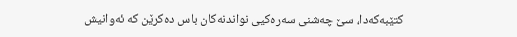کتێبەکەدا، سێ چەشنی سەرەکیی نواندنەکان باس دەکرێن کە ئەوانیش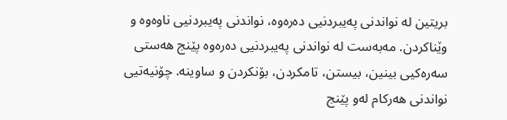بریتین لە نواندنی پەیبردنیی دەرەوە، نواندنی پەیبردنیی ناوەوە و وێناکردن. مەبەست لە نواندنی پەیبردنیی دەرەوە پێنج هەستی سەرەکیی بینین، بیستن، تامکردن، بۆنکردن و ساوینە. چۆنیەتیی نواندنی هەرکام لەو پێنج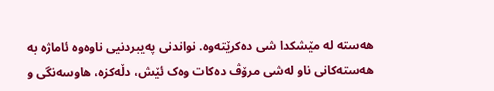هەستە لە مێشکدا شی دەکرێتەوە. نواندنی پەیبردنیی ناوەوە ئاماژە بە هەستەکانی ناو لەشی مرۆڤ دەکات وەک ئێش، دڵەکزە، هاوسەنگی و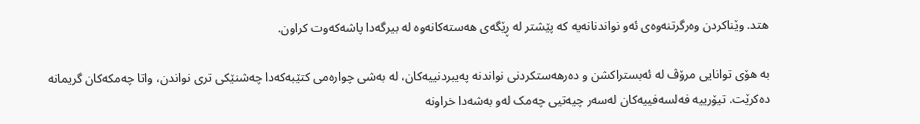هتد. وێناکردن وەرگرتنەوەی ئەو نواندنانەیە کە پێشتر لە ڕێگەی هەستەکانەوە لە بیرگەدا پاشەکەوت کراون.

بە هۆی توانایی مرۆڤ لە ئەبستراکشن و دەرهەستکردنی نواندنە پەیبردنییەکان، لە بەشی چوارەمی کتێبەکەدا چەشنێکی تری نواندن، واتا چەمکەکان گریمانە دەکرێت. تیۆرییە فەلسەفییەکان لەسەر چیەتیی چەمک لەو بەشەدا خراونە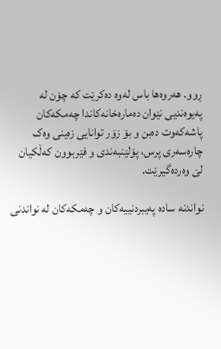ڕوو. هەروەها باس لەوە دەکرێت کە چۆن لە پەیوەندیی نێوان دەمارەخانەکاندا چەمکەکان پاشەکەوت دەبن و بۆ زۆر توانایی زەینی وەک چارەسەری پرس، پۆلێنبەندی و فێربوون کەڵکیان لێ وەردەگیرێت.

نواندنە سادە پەیبردنییەکان و چەمکەکان لە نواندنی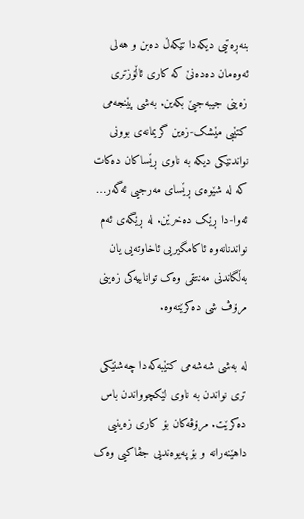بنەڕەتیی دیکەدا تێکەڵ دەبن و هەلی ئەوەمان دەدەنێ کە کاری ئاڵۆزتری زەینی جیبەجیێ بکەین. بەشی پێنجەمی کتێبی مێشک-زەین گریمانەی بوونی نواندنێکی دیکە بە ناوی ڕێساکان دەکات کە لە شێوەی ڕێسای مەرجیی ئەگەر… ئەوا-دا ڕێک دەخرێن. لە ڕێگەی ئەم نواندنانەوە ئاکامگیریی ئاخاوتەیی یان بەڵگاندنی مەنتقی وەک تواناییەکی زەینی مرۆڤ شی دەکرێتەوە.

لە بەشی شەشەمی کتێبەکەدا چەشنێکی تری نواندن بە ناوی لێکچوواندن باس دەکرێت. مرۆڤەکان بۆ کاری زەینیی داهێنەرانە و بۆ پەیوەندیی جڤاکیی وەک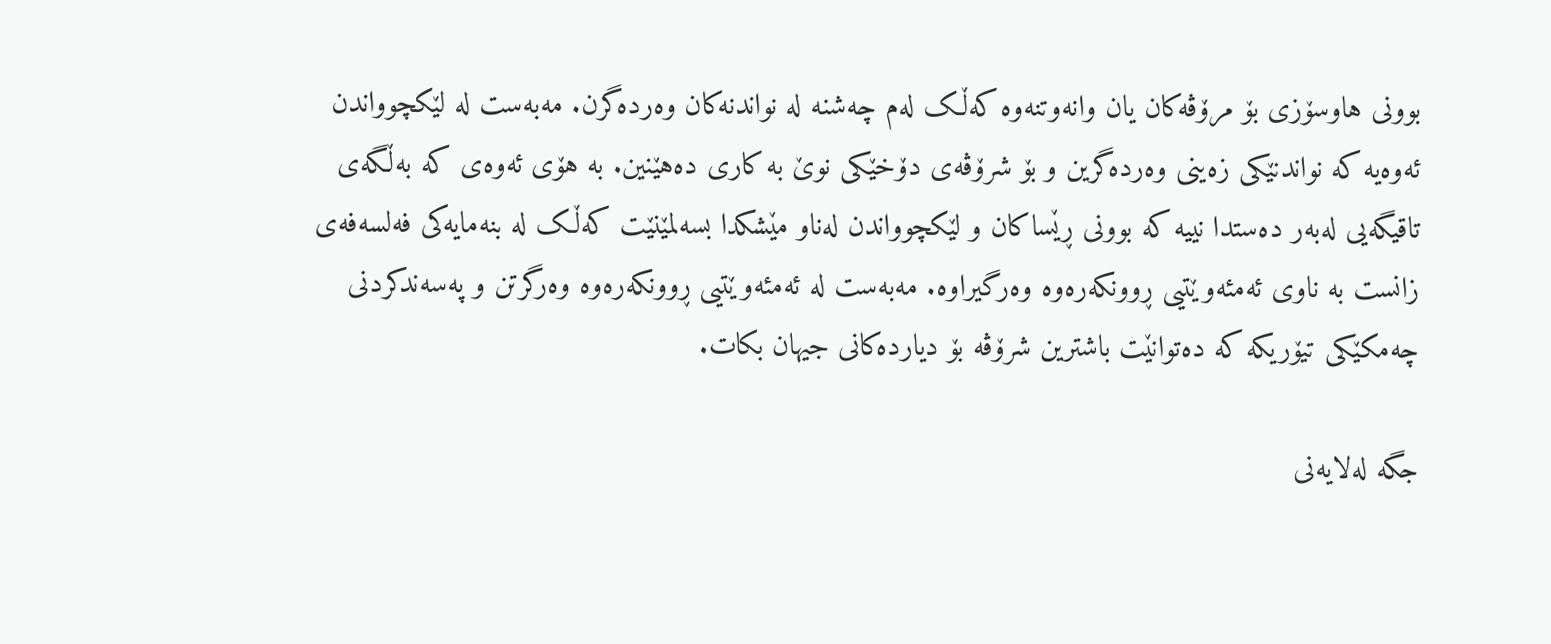بوونی هاوسۆزی بۆ مرۆڤەکان یان وانەوتنەوە کەڵک لەم چەشنە لە نواندنەکان وەردەگرن. مەبەست لە لێکچوواندن ئەوەیە کە نواندنێکی زەینی وەردەگرین و بۆ شرۆڤەی دۆخێکی نوێ بە کاری دەهێنین. بە هۆی ئەوەی کە بەڵگەی تاقیگەیی لەبەر دەستدا نییە کە بوونی ڕێساکان و لێکچوواندن لەناو مێشکدا بسەلمێنێت کەڵک لە بنەمایەکی فەلسەفەی زانست بە ناوی ئەمئەوێتیی ڕوونکەرەوە وەرگیراوە. مەبەست لە ئەمئەوێتیی ڕوونکەرەوە وەرگرتن و پەسەندکردنی چەمکێکی تیۆریکە کە دەتوانێت باشترین شرۆڤە بۆ دیاردەکانی جیهان بکات.

جگە لەلایەنی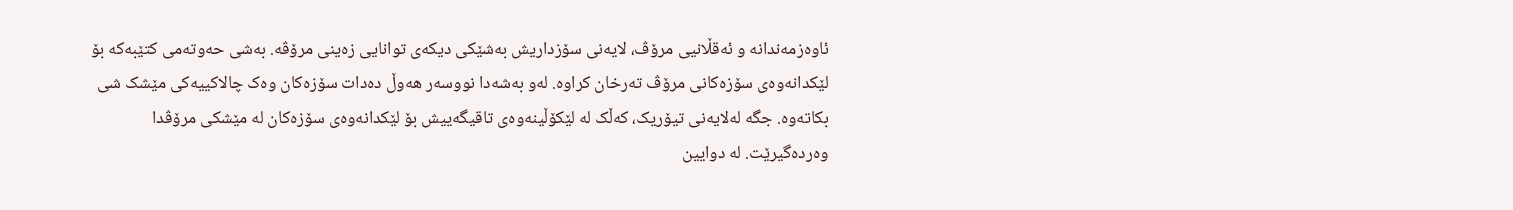ئاوەزمەندانە و ئەقڵانیی مرۆڤ، لایەنی سۆزداریش بەشێکی دیکەی توانایی زەینی مرۆڤە. بەشی حەوتەمی کتێبەکە بۆ لێکدانەوەی سۆزەکانی مرۆڤ تەرخان کراوە. لەو بەشەدا نووسەر هەوڵ دەدات سۆزەکان وەک چالاکییەکی مێشک شی بکاتەوە. جگە لەلایەنی تیۆریک، کەڵک لە لێکۆڵینەوەی تاقیگەییش بۆ لێکدانەوەی سۆزەکان لە مێشکی مرۆڤدا وەردەگیرێت. لە دوایین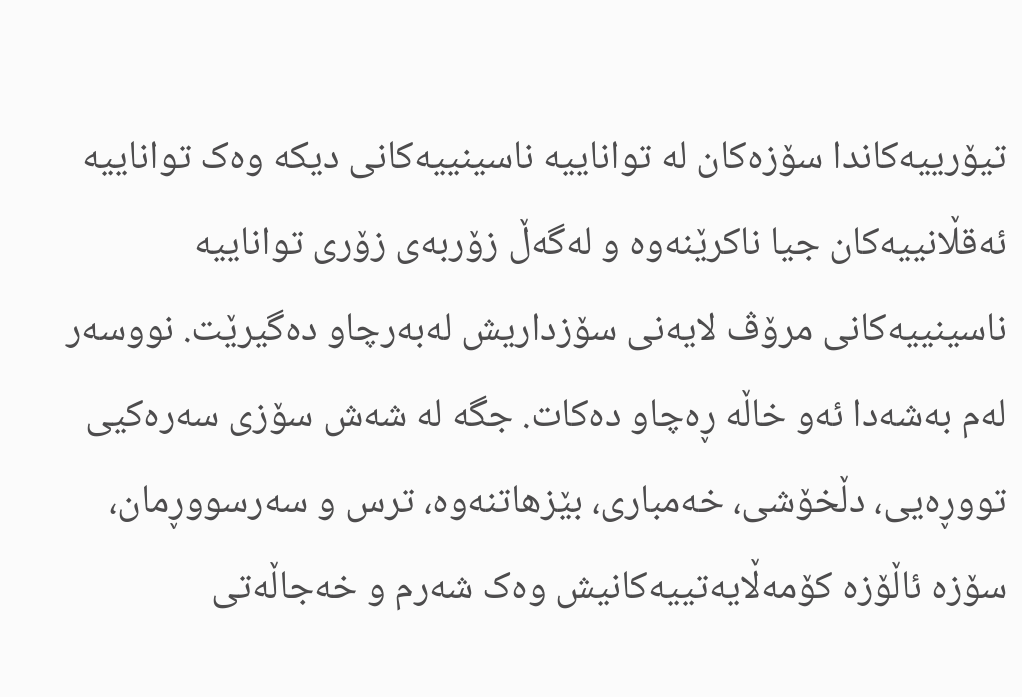تیۆرییەکاندا سۆزەکان لە تواناییە ناسینییەکانی دیکە وەک تواناییە ئەقڵانییەکان جیا ناکرێنەوە و لەگەڵ زۆربەی زۆری تواناییە ناسینییەکانی مرۆڤ لایەنی سۆزداریش لەبەرچاو دەگیرێت. نووسەر لەم بەشەدا ئەو خاڵە ڕەچاو دەکات. جگە لە شەش سۆزی سەرەکیی تووڕەیی، دڵخۆشی، خەمباری، بێزهاتنەوە، ترس و سەرسووڕمان، سۆزە ئاڵۆزە کۆمەڵایەتییەکانیش وەک شەرم و خەجاڵەتی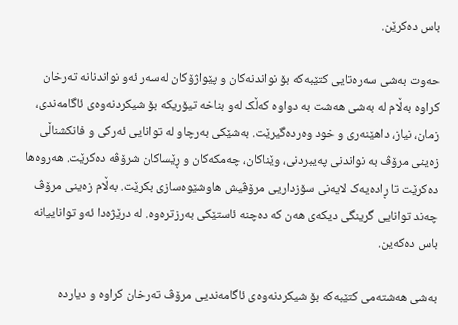باس دەکرێن.

حەوت بەشی سەرەتایی کتێبەکە بۆ نواندنەکان و پێواژۆکان لەسەر ئەو نواندنانە تەرخان کراوە بەڵام لە بەشی هەشت بە دواوە کەڵک لەو بناخە تیۆریکە بۆ شیکردنەوەی ئاگامەندی، زمان، نیاز، داهێنەری و خود وەردەگیرێت. بەشێکی بەرچاو لە توانایی ئەرکی و فانکشناڵی زەینی مرۆڤ بە نواندنی پەیبردنی، وێناکان، چەمکەکان و ڕێساکان شرۆڤە دەکرێت. هەروەها دەکرێت تا ڕادەیەک لایەنی سۆزداریی مرۆڤیش هاوشێوەسازی بکرێت. بەڵام زەینی مرۆڤ چەند توانایی گرینگی دیکەی هەن کە دەچنە ئاستێکی بەرزترەوە. لە درێژەدا ئەو تواناییانە باس دەکەین.

بەشی هەشتەمی کتێبەکە بۆ شیکردنەوەی ئاگامەندیی مرۆڤ تەرخان کراوە و دیاردە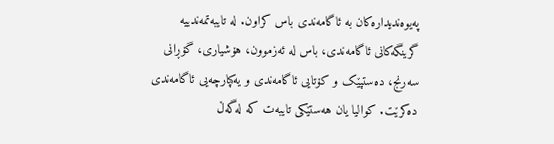پەیوەندیدارەکان بە ئاگامەندی باس کراون. لە تایبەتمەندییە گرینگەکانی ئاگامەندی، باس لە ئەزموون، هۆشیاری، گۆڕانی سەرنج، دەستپێک و کۆتایی ئاگامەندی و یەکپارچەیی ئاگامەندی دەکرێت. کوالیا یان هەستێکی تایبەت کە لەگەڵ‌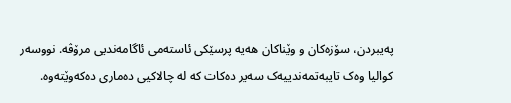پەیبردن، سۆزەکان و وێناکان هەیە پرسێکی ئاستەمی ئاگامەندیی مرۆڤە. نووسەر کوالیا وەک تایبەتمەندییەک سەیر دەکات کە لە چالاکیی دەماری دەکەوێتەوە.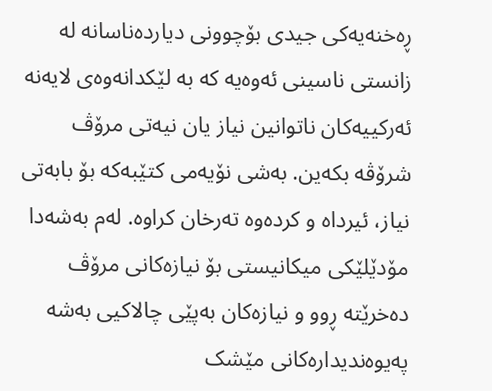ڕەخنەیەکی جیدی بۆچوونی دیاردەناسانە لە زانستی ناسینی ئەوەیە کە بە لێکدانەوەی لایەنە ئەرکییەکان ناتوانین نیاز یان نیەتی مرۆڤ شرۆڤە بکەین. بەشی نۆیەمی کتێبەکە بۆ بابەتی نیاز، ئیرداە و کردەوە تەرخان کراوە. لەم بەشەدا مۆدێلێکی میکانیستی بۆ نیازەکانی مرۆڤ دەخرێتە ڕوو و نیازەکان بەپێی چالاکیی بەشە پەیوەندیدارەکانی مێشک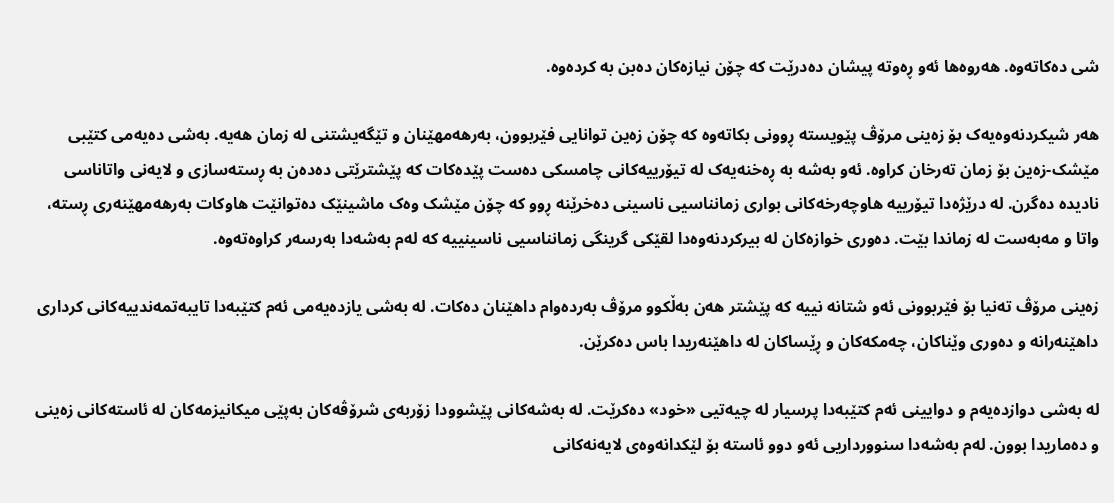شی دەکاتەوە. هەروەها ئەو ڕەوتە پیشان دەدرێت کە چۆن نیازەکان دەبن بە کردەوە.

هەر شیکردنەوەیەک بۆ زەینی مرۆڤ پێویستە ڕوونی بکاتەوە کە چۆن زەین توانایی فێربوون، بەرهەمهێنان و تێگەیشتنی لە زمان هەیە. بەشی دەیەمی کتێبی مێشک-زەین بۆ زمان تەرخان کراوە. ئەو بەشە بە ڕەخنەیەک لە تیۆرییەکانی چامسکی دەست پێدەکات کە پێشترێتی دەدەن بە ڕستەسازی و لایەنی واتاناسی نادیدە دەگرن. لە درێژەدا تیۆرییە هاوچەرخەکانی بواری زمانناسیی ناسینی دەخرێنە ڕوو کە چۆن مێشک وەک ماشینێک دەتوانێت هاوکات بەرهەمهێنەری ڕستە، واتا و مەبەست لە زماندا بێت. دەوری خوازەکان لە بیرکردنەوەدا لقێکی گرینگی زمانناسیی ناسینییە کە لەم بەشەدا بەرسەر کراوەتەوە.

زەینی مرۆڤ تەنیا بۆ فێربوونی ئەو شتانە نییە کە پێشتر هەن بەڵکوو مرۆڤ بەردەوام داهێنان دەکات. لە بەشی یازدەیەمی ئەم کتێبەدا تایبەتمەندییەکانی کرداری داهێنەرانە و دەوری وێناکان، چەمکەکان و ڕێساکان لە داهێنەریدا باس دەکرێن.

لە بەشی دوازدەیەم و دوایینی ئەم کتێبەدا پرسیار لە چیەتیی «خود» دەکرێت. لە بەشەکانی پێشوودا زۆربەی شرۆڤەکان بەپێی میکانیزمەکان لە ئاستەکانی زەینی و دەماریدا بوون. لەم بەشەدا سنوورداریی ئەو دوو ئاستە بۆ لێکدانەوەی لایەنەکانی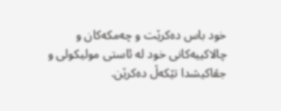خود باس دەکرێت و چەمکەکان و چالاکییەکانی خود لە ئاستی مولیکولی و جڤاکیشدا تێکەڵ دەکرێن.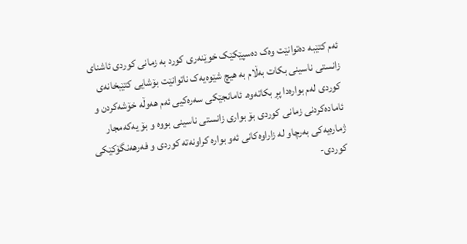ئەم کتێبە دەتوانێت وەک دەسپێکێک خوێنەری کورد بە زمانی کوردی ئاشنای زانستی ناسینی بکات بەڵام بە هیچ شێوەیەک ناتوانێت بۆشایی کتێبخانەی کوردی لەم بوارەدا پڕ بکاتەوە. ئامانجێکی سەرەکیی ئەم هەوڵە خۆشەکردن و ئامادەکردنی زمانی کوردی بۆ بواری زانستی ناسینی بووە و بۆ یەکەمجار ژمارەیەکی بەرچاو لە زاراوەکانی ئەو بوارە کراونەتە کوردی و فەرهەنگۆکێکی کوردی-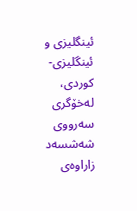ئینگلیزی و ئینگلیزی-کوردی، لەخۆگری سەرووی شەشسەد زاراوەی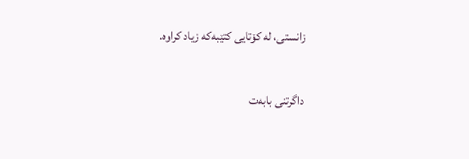زانستی، لە کۆتایی کتێبەکە زیاد کراوە.

داگرتنی بابەت